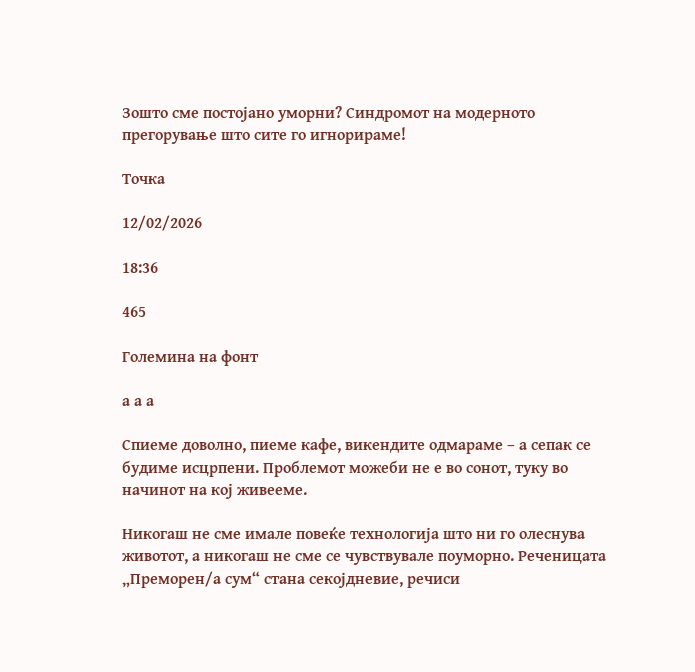Зошто сме постојано уморни? Синдромот на модерното прегорување што сите го игнорираме!

Точка

12/02/2026

18:36

465

Големина на фонт

а а а

Спиеме доволно, пиеме кафе, викендите одмараме – а сепак се будиме исцрпени. Проблемот можеби не е во сонот, туку во начинот на кој живееме.

Никогаш не сме имале повеќе технологија што ни го олеснува животот, а никогаш не сме се чувствувале поуморно. Реченицата „Преморен/а сум“ стана секојдневие, речиси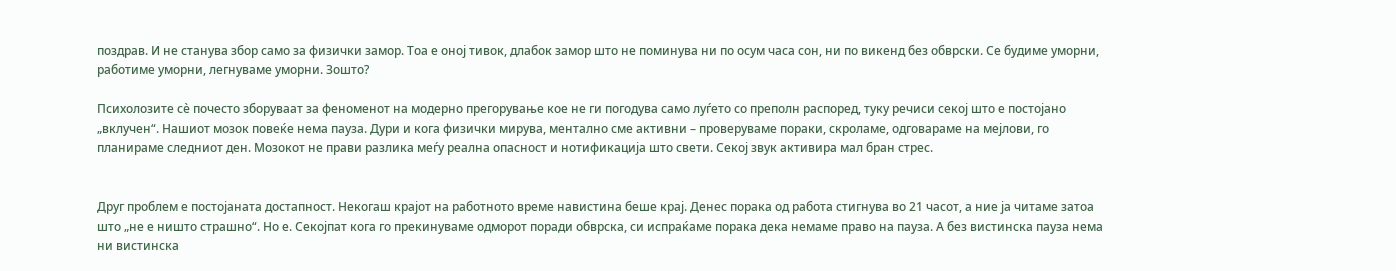поздрав. И не станува збор само за физички замор. Тоа е оној тивок, длабок замор што не поминува ни по осум часа сон, ни по викенд без обврски. Се будиме уморни, работиме уморни, легнуваме уморни. Зошто?

Психолозите сè почесто зборуваат за феноменот на модерно прегорување кое не ги погодува само луѓето со преполн распоред, туку речиси секој што е постојано „вклучен“. Нашиот мозок повеќе нема пауза. Дури и кога физички мирува, ментално сме активни – проверуваме пораки, скроламе, одговараме на мејлови, го планираме следниот ден. Мозокот не прави разлика меѓу реална опасност и нотификација што свети. Секој звук активира мал бран стрес.


Друг проблем е постојаната достапност. Некогаш крајот на работното време навистина беше крај. Денес порака од работа стигнува во 21 часот, а ние ја читаме затоа што „не е ништо страшно“. Но е. Секојпат кога го прекинуваме одморот поради обврска, си испраќаме порака дека немаме право на пауза. А без вистинска пауза нема ни вистинска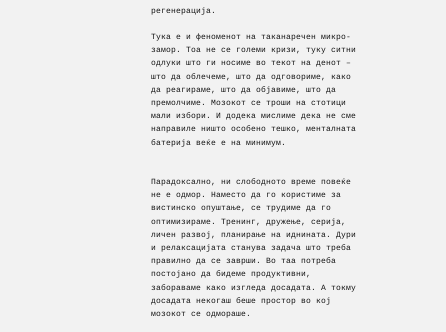регенерација.

Тука е и феноменот на таканаречен микро-замор. Тоа не се големи кризи, туку ситни одлуки што ги носиме во текот на денот – што да облечеме, што да одговориме, како да реагираме, што да објавиме, што да премолчиме. Мозокот се троши на стотици мали избори. И додека мислиме дека не сме направиле ништо особено тешко, менталната батерија веќе е на минимум.


Парадоксално, ни слободното време повеќе не е одмор. Наместо да го користиме за вистинско опуштање, се трудиме да го оптимизираме. Тренинг, дружење, серија, личен развој, планирање на иднината. Дури и релаксацијата станува задача што треба правилно да се заврши. Во таа потреба постојано да бидеме продуктивни, забораваме како изгледа досадата. А токму досадата некогаш беше простор во кој мозокот се одмораше.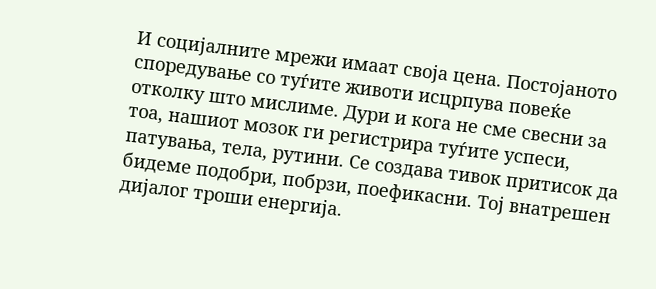И социјалните мрежи имаат своја цена. Постојаното споредување со туѓите животи исцрпува повеќе отколку што мислиме. Дури и кога не сме свесни за тоа, нашиот мозок ги регистрира туѓите успеси, патувања, тела, рутини. Се создава тивок притисок да бидеме подобри, побрзи, поефикасни. Тој внатрешен дијалог троши енергија.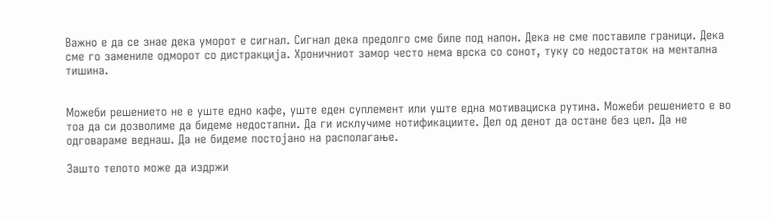Важно е да се знае дека уморот е сигнал. Сигнал дека предолго сме биле под напон. Дека не сме поставиле граници. Дека сме го замениле одморот со дистракција. Хроничниот замор често нема врска со сонот, туку со недостаток на ментална тишина.


Можеби решението не е уште едно кафе, уште еден суплемент или уште една мотивациска рутина. Можеби решението е во тоа да си дозволиме да бидеме недостапни. Да ги исклучиме нотификациите. Дел од денот да остане без цел. Да не одговараме веднаш. Да не бидеме постојано на располагање.

Зашто телото може да издржи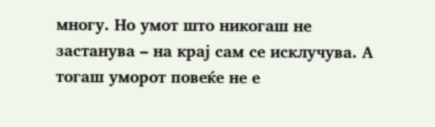многу. Но умот што никогаш не застанува – на крај сам се исклучува. А тогаш уморот повеќе не е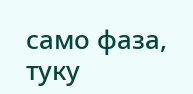само фаза, туку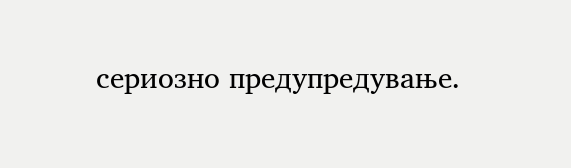сериозно предупредување.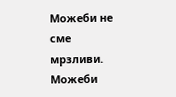Можеби не сме мрзливи. Можеби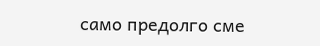само предолго сме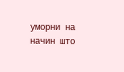уморни на начин што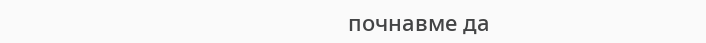почнавме да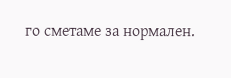го сметаме за нормален.